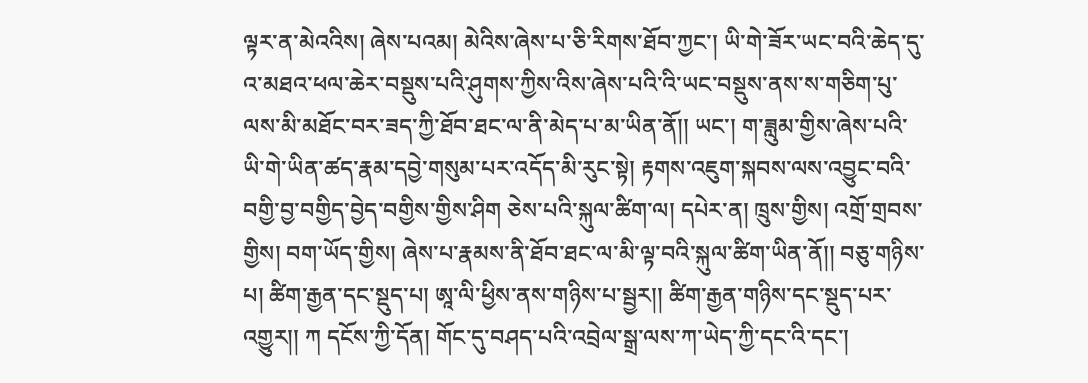ལྟར་ན་མེའའིས། ཞེས་པའམ། མེའིས་ཞེས་པ་ཅི་རིགས་ཐོབ་ཀྱང་། ཡི་གེ་ཟོར་ཡང་བའི་ཆེད་དུ་འ་མཐའ་ཕལ་ཆེར་བསྡུས་པའི་ཤུགས་ཀྱིས་འིས་ཞེས་པའི་འི་ཡང་བསྡུས་ནས་ས་གཅིག་པུ་ལས་མི་མཐོང་བར་ཟད་ཀྱི་ཐོབ་ཐང་ལ་ནི་མེད་པ་མ་ཡིན་ནོ།། ཡང་། ག་ཟླུམ་གྱིས་ཞེས་པའི་ཡི་གེ་ཡིན་ཚད་རྣམ་དབྱེ་གསུམ་པར་འདོད་མི་རུང་སྟེ། རྟགས་འཇུག་སྐབས་ལས་འབྱུང་བའི་བགྱི་བྱ་བགྱིད་བྱེད་བགྱིས་གྱིས་ཤིག ཅེས་པའི་སྐུལ་ཚིག་ལ། དཔེར་ན། ཁྲུས་གྱིས། འགྲོ་གྲབས་གྱིས། བག་ཡོད་གྱིས། ཞེས་པ་རྣམས་ནི་ཐོབ་ཐང་ལ་མི་ལྟ་བའི་སྐུལ་ཚིག་ཡིན་ནོ།། བཅུ་གཉིས་པ། ཚིག་རྒྱན་དང་སྡུད་པ། ཨཱ་ལི་ཕྱིས་ནས་གཉིས་པ་སྦྱར།། ཚིག་རྒྱན་གཉིས་དང་སྡུད་པར་འགྱུར།། ཀ དངོས་ཀྱི་དོན། གོང་དུ་བཤད་པའི་འབྲེལ་སྒྲ་ལས་ཀ་ཡེད་ཀྱི་དང་འི་དང་།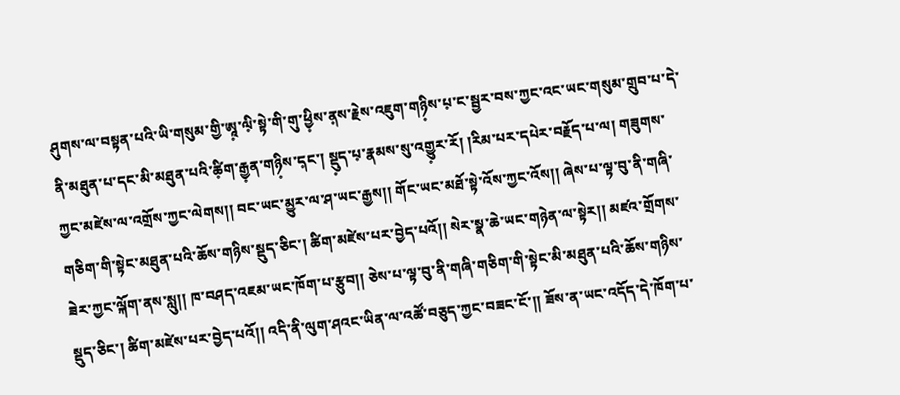ཤུགས་ལ་བསྟན་པའི་ཡི་གསུམ་གྱི་ཨཱ༷་ལི༷་སྟེ་གི་གུ་ཕྱི༷ས་ན༷ས་རྗེས་འཇུག་གཉི༷ས་པ༷་ང་སྦྱར་བས་ཀྱང་འང་ཡང་གསུམ་གྲུབ་པ་དེ་ནི་མཐུན་པ་དང་མི་མཐུན་པའི་ཚི༷ག་རྒྱ༷ན་གཉི༷ས་ད༷ང་། སྡུ༷ད་པ༷་རྣམས་སུ་འགྱུ༷ར་རོ། །རིམ་པར་དཔེར་བརྗོད་པ་ལ། གཟུགས་ཀྱང་མཛེས་ལ་འགྲོས་ཀྱང་ལེགས།། བང་ཡང་མྱུར་ལ་ཤ་ཡང་རྒྱས།། གོང་ཡང་མཐོ་སྟེ་འོས་ཀྱང་འོས།། ཞེས་པ་ལྟ་བུ་ནི་གཞི་གཅིག་གི་སྟེང་མཐུན་པའི་ཆོས་གཉིས་སྡུད་ཅིང་། ཚིག་མཛེས་པར་བྱེད་པའོ།། སེར་སྣ་ཆེ་ཡང་གཉེན་ལ་སྟེར།། མཛའ་གྲོགས་ཟེར་ཀྱང་ལྐོག་ནས་སླུ།། ཁ་བཤད་འཇམ་ཡང་ཁོག་པ་རྩུབ།། ཅེས་པ་ལྟ་བུ་ནི་གཞི་གཅིག་གི་སྟེང་མི་མཐུན་པའི་ཆོས་གཉིས་སྡུད་ཅིང་། ཚིག་མཛེས་པར་བྱེད་པའོ།། འདི་ནི་ལུག་ཤའང་ཡིན་ལ་འཚོ་བཅུད་ཀྱང་བཟང་ངོ་།། ཟོས་ན་ཡང་འདོད་དེ་ཁོག་པ་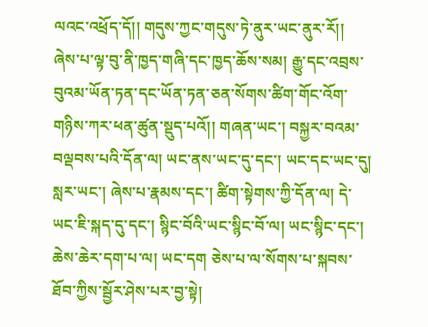ལའང་འཕྲོད་དོ།། གདུས་ཀྱང་གདུས་ཏེ་ནུར་ཡང་ནུར་རོ།། ཞེས་པ་ལྟ་བུ་ནི་ཁྱད་གཞི་དང་ཁྱད་ཆོས་སམ། རྒྱུ་དང་འབྲས་བུའམ་ཡོན་ཏན་དང་ཡོན་ཏན་ཅན་སོགས་ཚིག་གོང་འོག་གཉིས་ཀར་ཕན་ཚུན་སྡུད་པའོ།། གཞན་ཡང་། བསྐྱར་བའམ་བལྡབས་པའི་དོན་ལ། ཡང་ནས་ཡང་དུ་དང་། ཡང་དང་ཡང་དུ། སླར་ཡང་། ཞེས་པ་རྣམས་དང་། ཚིག་སྟེགས་ཀྱི་དོན་ལ། དེ་ཡང་ཇི་སྐད་དུ་དང་། སྙིང་བོའི་ཡང་སྙིང་བོ་ལ། ཡང་སྙིང་དང་། ཆེས་ཆེར་དག་པ་ལ། ཡང་དག ཅེས་པ་ལ་སོགས་པ་སྐབས་ཐོབ་ཀྱིས་སྦྱོར་ཤེས་པར་བྱ་སྟེ།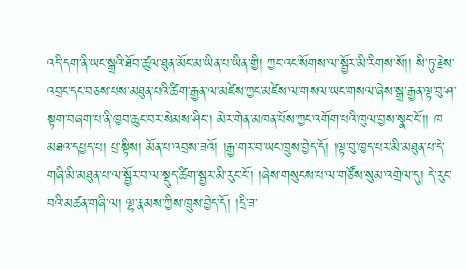འདི་དག་ནི་ཡང་སྒྲའི་ཐོབ་ཚུལ་ཐུན་མོང་མ་ཡིན་པ་ཡིན་གྱི། ཀྱང་འང་སོགས་ལ་སྦྱོར་མི་རིགས་སོ།། སི་ཏུ་རྗེས་འབྲང་དང་བཅས་པས་མཐུན་པའི་ཚིག་རྒྱན་ལ་མཛེས་ཀྱང་མཛེས་ལ་གསལ་ཡང་གསལ་ཞེས་སྒྲ་རྒྱན་ལྟ་བུ་ཤ་སྟག་བཞག་པ་ནི་ཁྱབ་ཆུང་བར་སེམས་ཤིང་། མེར་གེན་མཁན་པོས་ཀྱང་འགོག་པའི་ཁུལ་བྱས་སྣང་ངོ་།། ཁ མཐའ་དཔྱད་པ། པྲ་སྟིས། མོན་པ་འབྲས་ཟའོ། །རྒྱ་གར་བ་ཡང་ཁྲུས་བྱེད་དོ། །ལྟ་བུ་ཁྱད་པར་མི་མཐུན་པ་དེ་གཞི་མི་མཐུན་པ་ལ་སྦྱོར་བ་ལ་སྡུད་ཚིག་སྦྱར་མི་རུང་ངོ་། །ཞེས་གསུངས་པ་ལ་གཙོས་སུམ་འགྲེལ་དུ། དེ་རུང་བའི་མཚན་གཞི་ལ། ལྷ་རྣམས་ཀྱིས་ཁྲུས་བྱེད་དོ། །དྲི་ཟ་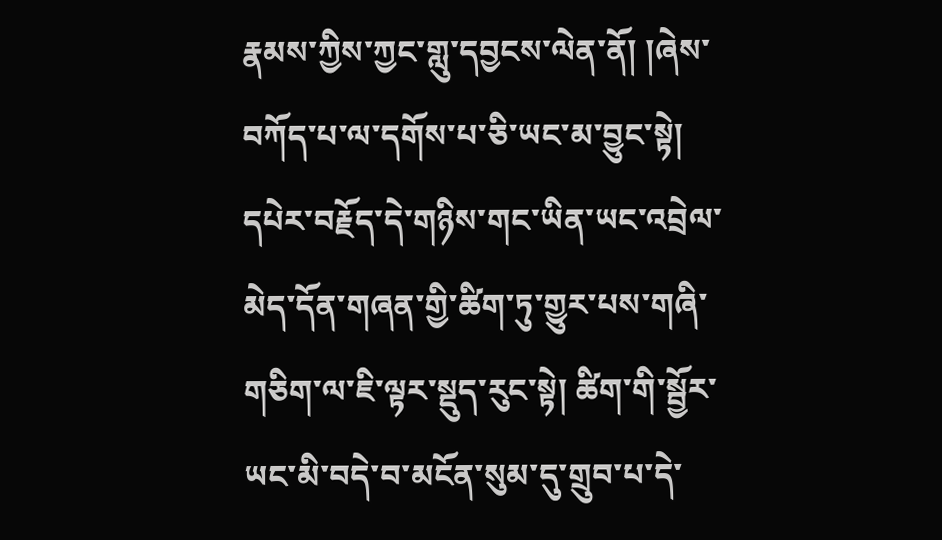རྣམས་ཀྱིས་ཀྱང་གླུ་དབྱངས་ལེན་ནོ། །ཞེས་བཀོད་པ་ལ་དགོས་པ་ཅི་ཡང་མ་བྱུང་སྟེ། དཔེར་བརྗོད་དེ་གཉིས་གང་ཡིན་ཡང་འབྲེལ་མེད་དོན་གཞན་གྱི་ཚིག་ཏུ་གྱུར་པས་གཞི་གཅིག་ལ་ཇི་ལྟར་སྡུད་རུང་སྟེ། ཚིག་གི་སྦྱོར་ཡང་མི་བདེ་བ་མངོན་སུམ་དུ་གྲུབ་པ་དེ་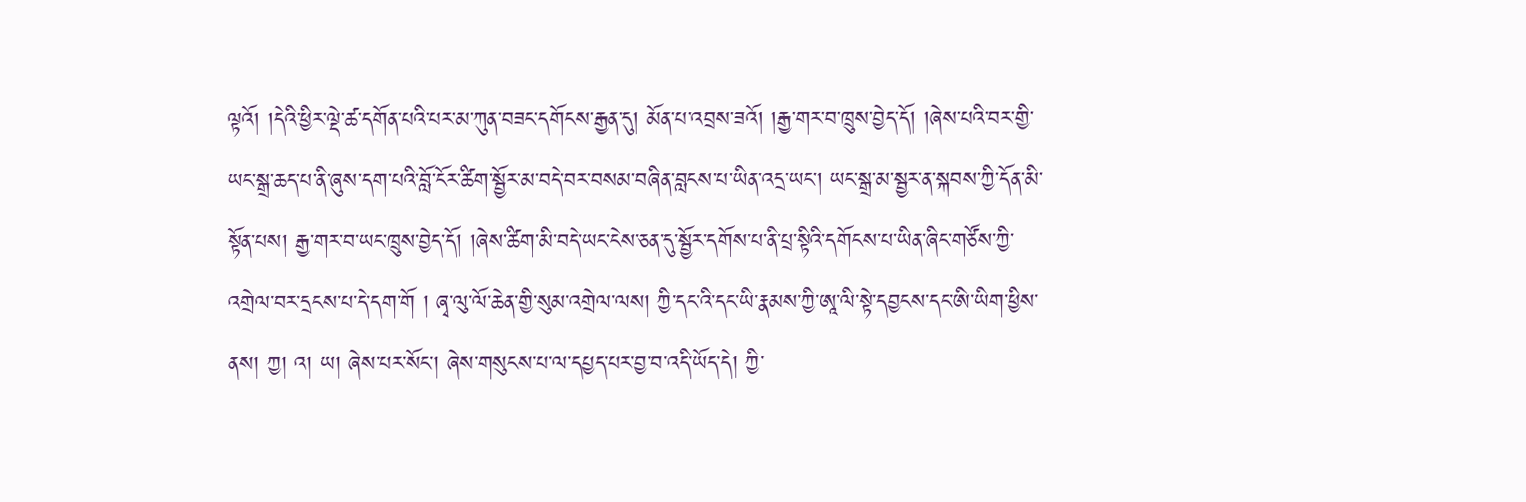ལྟའོ། །དེའི་ཕྱིར་ལྡེ་ཚ་དགོན་པའི་པར་མ་ཀུན་བཟང་དགོངས་རྒྱན་དུ། མོན་པ་འབྲས་ཟའོ། །རྒྱ་གར་བ་ཁྲུས་བྱེད་དོ། །ཞེས་པའི་བར་གྱི་ཡང་སྒྲ་ཆད་པ་ནི་ཞུས་དག་པའི་བློ་ངོར་ཚིག་སྦྱོར་མ་བདེ་བར་བསམ་བཞིན་བླངས་པ་ཡིན་འདྲ་ཡང་། ཡང་སྒྲ་མ་སྦྱར་ན་སྐབས་ཀྱི་དོན་མི་སྟོན་པས། རྒྱ་གར་བ་ཡང་ཁྲུས་བྱེད་དོ། །ཞེས་ཚིག་མི་བདེ་ཡང་ངེས་ཅན་དུ་སྦྱོར་དགོས་པ་ནི་པྲ་སྟིའི་དགོངས་པ་ཡིན་ཞིང་གཙོས་ཀྱི་འགྲེལ་བར་དྲངས་པ་དེ་དག་གོ ། ཞྭ་ལུ་ལོ་ཆེན་གྱི་སུམ་འགྲེལ་ལས། ཀྱི་དང་འི་དང་ཡི་རྣམས་ཀྱི་ཨཱ་ལི་སྟེ་དབྱངས་དང་ཨི་ཡིག་ཕྱིས་ནས། ཀྱ། འ། ཡ། ཞེས་པར་སོང་། ཞེས་གསུངས་པ་ལ་དཔྱད་པར་བྱ་བ་འདི་ཡོད་དེ། ཀྱི་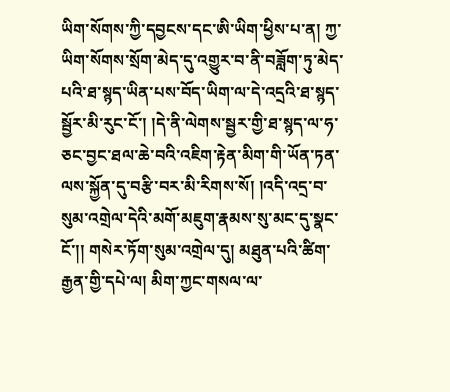ཡིག་སོགས་ཀྱི་དབྱངས་དང་ཨི་ཡིག་ཕྱིས་པ་ན། ཀྱ་ཡིག་སོགས་སྲོག་མེད་དུ་འགྱུར་བ་ནི་བཟློག་ཏུ་མེད་པའི་ཐ་སྙད་ཡིན་པས་བོད་ཡིག་ལ་དེ་འདྲའི་ཐ་སྙད་སྦྱོར་མི་རུང་ངོ་། །དེ་ནི་ལེགས་སྦྱར་གྱི་ཐ་སྙད་ལ་ཧ་ཅང་བྱང་ཐལ་ཆེ་བའི་འཇིག་རྟེན་མིག་གི་ཡོན་ཏན་ལས་སྐྱོན་དུ་བརྩི་བར་མི་རིགས་སོ། །འདི་འདྲ་བ་སུམ་འགྲེལ་དེའི་མགོ་མཇུག་རྣམས་སུ་མང་དུ་སྣང་ངོ་།། གསེར་ཏོག་སུམ་འགྲེལ་དུ། མཐུན་པའི་ཚིག་རྒྱན་གྱི་དཔེ་ལ། མིག་ཀྱང་གསལ་ལ་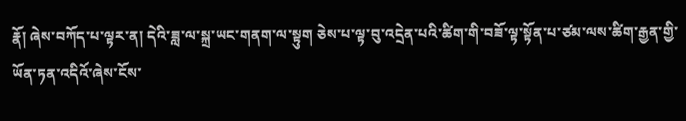རྣོ། ཞེས་བཀོད་པ་ལྟར་ན། དེའི་ཟླ་ལ་སྐྲ་ཡང་གནག་ལ་སྟུག ཅེས་པ་ལྟ་བུ་འདྲེན་པའི་ཚིག་གི་བཟོ་ལྟ་སྟོན་པ་ཙམ་ལས་ཚིག་རྒྱན་གྱི་ཡོན་ཏན་འདིའོ་ཞེས་ངོས་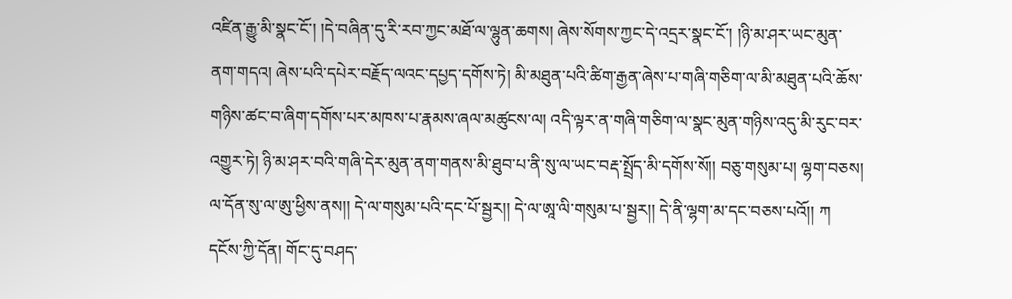འཛིན་རྒྱུ་མི་སྣང་ངོ་། །དེ་བཞིན་དུ་རི་རབ་ཀྱང་མཐོ་ལ་ལྷུན་ཆགས། ཞེས་སོགས་ཀྱང་དེ་འདྲར་སྣང་ངོ་། །ཉི་མ་ཤར་ཡང་མུན་ནག་གདའ། ཞེས་པའི་དཔེར་བརྗོད་ལའང་དཔྱད་དགོས་ཏེ། མི་མཐུན་པའི་ཚིག་རྒྱན་ཞེས་པ་གཞི་གཅིག་ལ་མི་མཐུན་པའི་ཆོས་གཉིས་ཚང་བ་ཞིག་དགོས་པར་མཁས་པ་རྣམས་ཞལ་མཚུངས་ལ། འདི་ལྟར་ན་གཞི་གཅིག་ལ་སྣང་མུན་གཉིས་འདུ་མི་རུང་བར་འགྱུར་ཏེ། ཉི་མ་ཤར་བའི་གཞི་དེར་མུན་ནག་གནས་མི་ཐུབ་པ་ནི་སུ་ལ་ཡང་བརྡ་སྤྲོད་མི་དགོས་སོ།། བཅུ་གསུམ་པ། ལྷག་བཅས། ལ་དོན་སུ་ལ་ཨུ་ཕྱིས་ནས།། དེ་ལ་གསུམ་པའི་དང་པོ་སྦྱར།། དེ་ལ་ཨཱ་ལི་གསུམ་པ་སྦྱར།། དེ་ནི་ལྷག་མ་དང་བཅས་པའོ།། ཀ དངོས་ཀྱི་དོན། གོང་དུ་བཤད་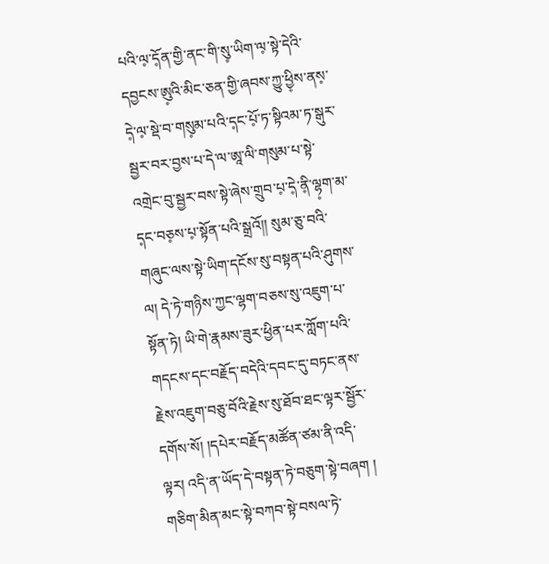པའི་ལ༷་དོ༷ན་གྱི་ནང་གི་སུ༷་ཡིག་ལ༷་སྟེ་དེའི་དབྱངས་ཨུ༷འི་མིང་ཅན་གྱི་ཞབས་ཀྱུ་ཕྱི༷ས་ནས༷་དེ༷་ལ༷་སྡེ་བ་གསུ༷མ་པའི་ད༷ང་པོ༷་ཏ་སྟིའམ་ཏ་སྒུར་སྦྱར་བར་བྱས་པ་དེ་ལ་ཨཱ་ལི་གསུམ་པ་སྟེ་འགྲེང་བུ་སྦྱར་བས་སྟེ་ཞེས་གྲུབ་པ༷་དེ༷་ནི༷་ལྷ༷ག་མ་ད༷ང་བཅ༷ས་པ༷་སྟོན་པའི་སྒྲའོ།། སུམ་ཅུ་བའི་གཞུང་ལས་སྟེ་ཡིག་དངོས་སུ་བསྟན་པའི་ཤུགས་ལ། དེ་ཏེ་གཉིས་ཀྱང་ལྷག་བཅས་སུ་འཇུག་པ་སྟོན་ཏེ། ཡི་གེ་རྣམས་ཟུར་ཕྱིན་པར་ཀློག་པའི་གདངས་དང་བརྗོད་བདེའི་དབང་དུ་བཏང་ནས་རྗེས་འཇུག་བཅུ་བོའི་རྗེས་སུ་ཐོབ་ཐང་ལྟར་སྦྱོར་དགོས་སོ། །དཔེར་བརྗོད་མཚོན་ཙམ་ནི་འདི་ལྟར། འདི་ན་ཡོད་དེ་བསྟན་ཏེ་བཅུག་སྟེ་བཞག ། གཅིག་མིན་མང་སྟེ་བཀབ་སྟེ་བསལ་ཏེ་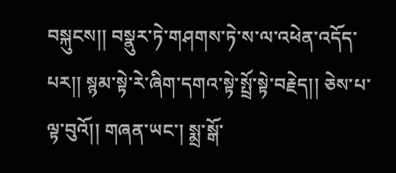བསྐུངས།། བསྣུར་ཏེ་གཤགས་ཏེ་ས་ལ་འཕེན་འདོད་པར།། སྙམ་སྟེ་རེ་ཞིག་དགའ་སྟེ་སྤྲོ་སྟེ་བརྗེད།། ཅེས་པ་ལྟ་བུའོ།། གཞན་ཡང་། སྨྲ་སྒོ་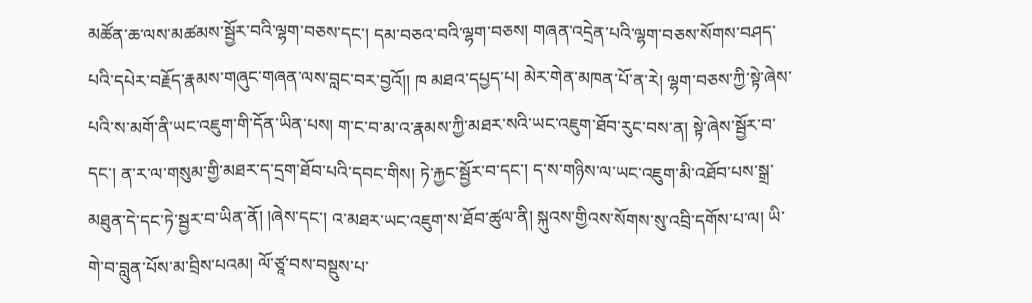མཚོན་ཆ་ལས་མཚམས་སྦྱོར་བའི་ལྷག་བཅས་དང་། དམ་བཅའ་བའི་ལྷག་བཅས། གཞན་འདྲེན་པའི་ལྷག་བཅས་སོགས་བཤད་པའི་དཔེར་བརྗོད་རྣམས་གཞུང་གཞན་ལས་བླང་བར་བྱའོ།། ཁ མཐའ་དཔྱད་པ། མེར་གེན་མཁན་པོ་ན་རེ། ལྷག་བཅས་ཀྱི་སྟེ་ཞེས་པའི་ས་མགོ་ནི་ཡང་འཇུག་གི་དོན་ཡིན་པས། ག་ང་བ་མ་འ་རྣམས་ཀྱི་མཐར་སའི་ཡང་འཇུག་ཐོབ་རུང་བས་ན། སྟེ་ཞེས་སྦྱོར་བ་དང་། ན་ར་ལ་གསུམ་གྱི་མཐར་ད་དྲག་ཐོབ་པའི་དབང་གིས། ཏེ་རྐྱང་སྦྱོར་བ་དང་། ད་ས་གཉིས་ལ་ཡང་འཇུག་མི་འཐོབ་པས་སྒྲ་མཐུན་དེ་དང་ཏེ་སྦྱར་བ་ཡིན་ནོ། །ཞེས་དང་། འ་མཐར་ཡང་འཇུག་ས་ཐོབ་ཚུལ་ནི། སྐུའས་གྱིའས་སོགས་སུ་འབྲི་དགོས་པ་ལ། ཡི་གེ་བ་བླུན་པོས་མ་བྲིས་པའམ། ལོ་ཙཱ་བས་བསྡུས་པ་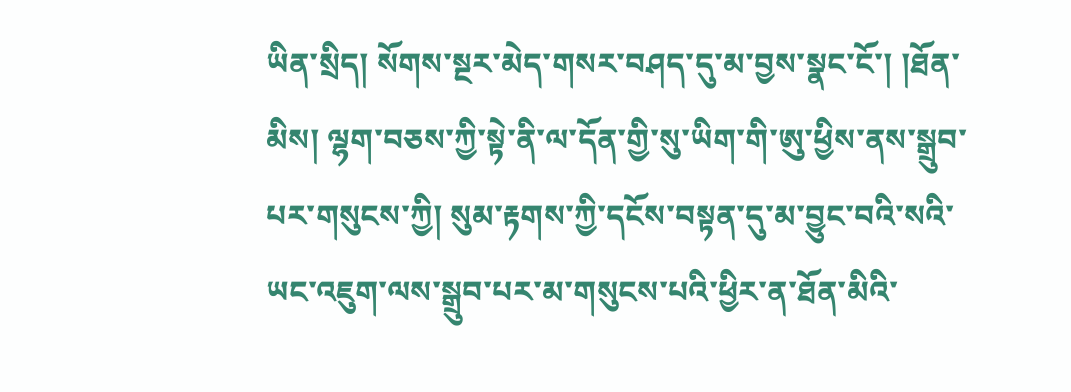ཡིན་སྲིད། སོགས་སྔར་མེད་གསར་བཤད་དུ་མ་བྱས་སྣང་ངོ་། །ཐོན་མིས། ལྷག་བཅས་ཀྱི་སྟེ་ནི་ལ་དོན་གྱི་སུ་ཡིག་གི་ཨུ་ཕྱིས་ནས་སྒྲུབ་པར་གསུངས་ཀྱི། སུམ་རྟགས་ཀྱི་དངོས་བསྟན་དུ་མ་བྱུང་བའི་སའི་ཡང་འཇུག་ལས་སྒྲུབ་པར་མ་གསུངས་པའི་ཕྱིར་ན་ཐོན་མིའི་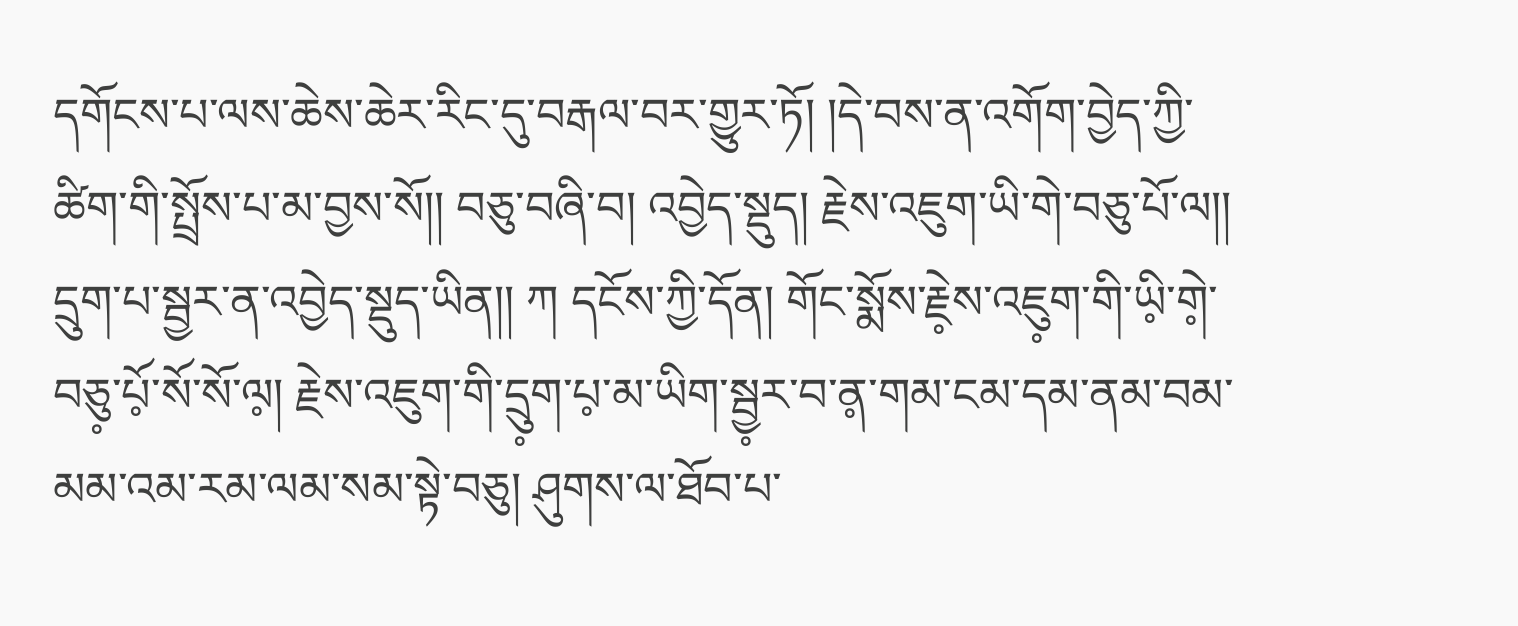དགོངས་པ་ལས་ཆེས་ཆེར་རིང་དུ་བརྒལ་བར་གྱུར་ཏོ། །དེ་བས་ན་འགོག་བྱེད་ཀྱི་ཚིག་གི་སྤྲོས་པ་མ་བྱས་སོ།། བཅུ་བཞི་བ། འབྱེད་སྡུད། རྗེས་འཇུག་ཡི་གེ་བཅུ་པོ་ལ།། དྲུག་པ་སྦྱར་ན་འབྱེད་སྡུད་ཡིན།། ཀ དངོས་ཀྱི་དོན། གོང་སྨོས་རྗེ༷ས་འཇུ༷ག་གི་ཡི༷་གེ༷་བཅུ༷་པོ༷་སོ་སོ་ལ༷། རྗེས་འཇུག་གི་དྲུ༷ག་པ༷་མ་ཡིག་སྦྱ༷ར་བ་ན༷་གམ་ངམ་དམ་ནམ་བམ་མམ་འམ་རམ་ལམ་སམ་སྟེ་བཅུ། ཤུགས་ལ་ཐོབ་པ་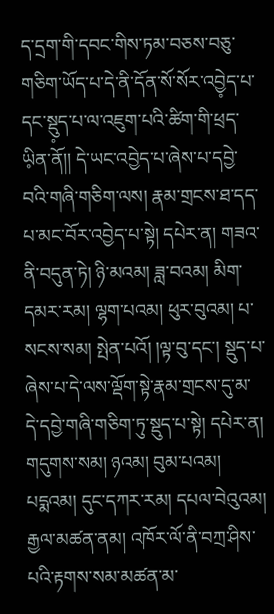ད་དྲག་གི་དབང་གིས་ཏམ་བཅས་བཅུ་གཅིག་ཡོད་པ་དེ་ནི་དོན་སོ་སོར་འབྱེ༷ད་པ་དང་སྡུ༷ད་པ་ལ་འཇུག་པའི་ཚིག་གི་ཕྲད་ཡི༷ན་ནོ།། དེ་ཡང་འབྱེད་པ་ཞེས་པ་དབྱེ་བའི་གཞི་གཅིག་ལས། རྣམ་གྲངས་ཐ་དད་པ་མང་བོར་འབྱེད་པ་སྟེ། དཔེར་ན། གཟའ་ནི་བདུན་ཏེ། ཉི་མའམ། ཟླ་བའམ། མིག་དམར་རམ། ལྷག་པའམ། ཕུར་བུའམ། པ་སངས་སམ། སྤེན་པའོ། །ལྟ་བུ་དང་། སྡུད་པ་ཞེས་པ་དེ་ལས་ལྡོག་སྟེ་རྣམ་གྲངས་དུ་མ་དེ་དབྱེ་གཞི་གཅིག་ཏུ་སྡུད་པ་སྟེ། དཔེར་ན། གདུགས་སམ། ཉའམ། བུམ་པའམ། པདྨའམ། དུང་དཀར་རམ། དཔལ་བེའུའམ། རྒྱལ་མཚན་ནམ། འཁོར་ལོ་ནི་བཀྲ་ཤིས་པའི་རྟགས་སམ་མཚན་མ་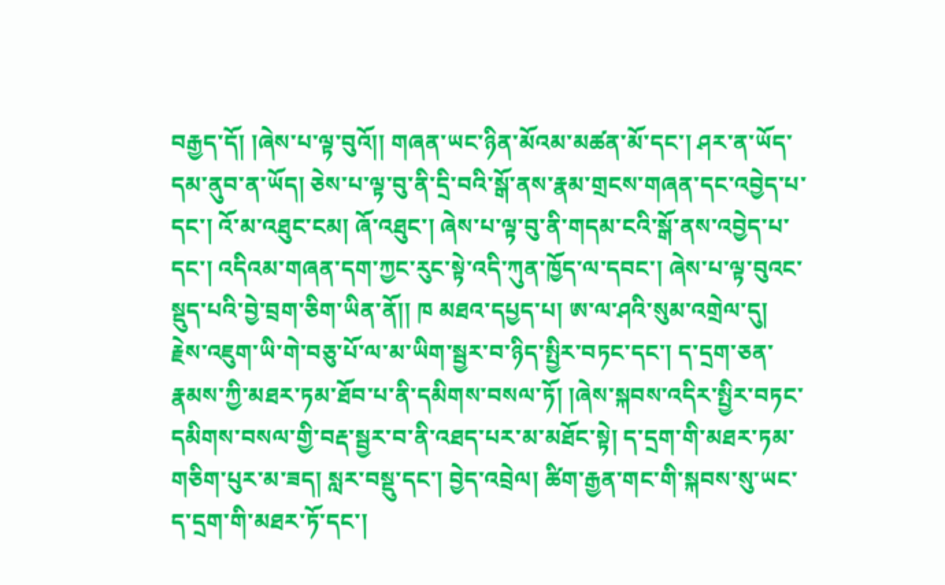བརྒྱད་དོ། །ཞེས་པ་ལྟ་བུའོ།། གཞན་ཡང་ཉིན་མོའམ་མཚན་མོ་དང་། ཤར་ན་ཡོད་དམ་ནུབ་ན་ཡོད། ཅེས་པ་ལྟ་བུ་ནི་དྲི་བའི་སྒོ་ནས་རྣམ་གྲངས་གཞན་དང་འབྱེད་པ་དང་། འོ་མ་འཐུང་ངམ། ཞོ་འཐུང་། ཞེས་པ་ལྟ་བུ་ནི་གདམ་ངའི་སྒོ་ནས་འབྱེད་པ་དང་། འདིའམ་གཞན་དག་ཀྱང་རུང་སྟེ་འདི་ཀུན་ཁྱོད་ལ་དབང་། ཞེས་པ་ལྟ་བུའང་སྡུད་པའི་བྱེ་བྲག་ཅིག་ཡིན་ནོ།། ཁ མཐའ་དཔྱད་པ། ཨ་ལ་ཤའི་སུམ་འགྲེལ་དུ། རྗེས་འཇུག་ཡི་གེ་བཅུ་པོ་ལ་མ་ཡིག་སྦྱར་བ་ཉིད་སྤྱིར་བཏང་དང་། ད་དྲག་ཅན་རྣམས་ཀྱི་མཐར་ཏམ་ཐོབ་པ་ནི་དམིགས་བསལ་ཏོ། །ཞེས་སྐབས་འདིར་སྤྱིར་བཏང་དམིགས་བསལ་གྱི་བརྡ་སྦྱར་བ་ནི་འཐད་པར་མ་མཐོང་སྟེ། ད་དྲག་གི་མཐར་ཏམ་གཅིག་པུར་མ་ཟད། སླར་བསྡུ་དང་། བྱེད་འབྲེལ། ཚིག་རྒྱན་གང་གི་སྐབས་སུ་ཡང་ད་དྲག་གི་མཐར་ཏོ་དང་།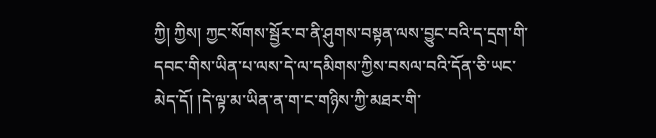ཀྱི། ཀྱིས། ཀྱང་སོགས་སྦྱོར་བ་ནི་ཤུགས་བསྟན་ལས་བྱུང་བའི་ད་དྲག་གི་དབང་གིས་ཡིན་པ་ལས་དེ་ལ་དམིགས་ཀྱིས་བསལ་བའི་དོན་ཅི་ཡང་མེད་དོ། །དེ་ལྟ་མ་ཡིན་ན་ག་ང་གཉིས་ཀྱི་མཐར་གི་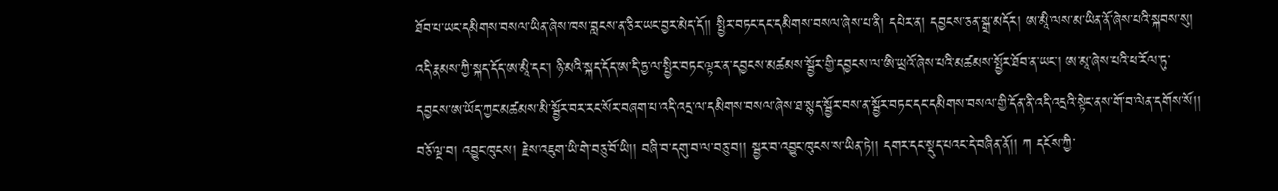ཐོབ་པ་ཡང་དམིགས་བསལ་ཡིན་ཞེས་ཁས་བླངས་ན་ཅིར་ཡང་བྱར་མེད་དོ།། སྤྱིར་བཏང་དང་དམིགས་བསལ་ཞེས་པ་ནི། དཔེར་ན། དབྱངས་ཅན་སྒྲ་མདོར། ཨ་མཱི་ལས་མ་ཡིན་ནོ་ཞེས་པའི་སྐབས་སུ། འདི་རྣམས་ཀྱི་སྐད་དོད་ཨ་མཱི་དང་། ཉི་མའི་སྐད་དོད་ཨ་དི་ཏྱ་ལ་སྤྱིར་བཏང་ལྟར་ན་དབྱངས་མཚམས་སྦྱོར་གྱི་དབྱངས་ལ་ཨི་ཡྲའོ་ཞེས་པའི་མཚམས་སྤྱོར་ཐོབ་ན་ཡང་། ཨ་མཱ་ཞེས་པའི་ཕ་རོལ་ཏུ་དབྱངས་ཨ་ཡོད་ཀྱང་མཚམས་མི་སྦྱོར་བར་རང་སོར་བཞག་པ་འདི་འདྲ་ལ་དམིགས་བསལ་ཞེས་ཐ་སྙད་སྦྱོར་བས་ན་སྦྱོར་བཏང་དང་དམིགས་བསལ་གྱི་དོན་ནི་འདི་འདྲའི་སྟེང་ནས་གོ་བ་ལེན་དགོས་སོ།། བཅོ་ལྔ་བ། འབྱུང་ཁུངས། རྗེས་འཇུག་ཡི་གེ་བཅུ་བོ་ཡི།། བཞི་བ་དགུ་བ་ལ་བཅུ་བ།། སྦྱར་བ་འབྱུང་ཁུངས་ས་ཡིན་ཏེ།། དགར་དང་སྡུད་པའང་དེ་བཞིན་ནོ།། ཀ དངོས་ཀྱི་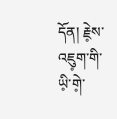དོན། རྗེ༷ས་འཇུ༷ག་གི་ཡི༷་གེ༷་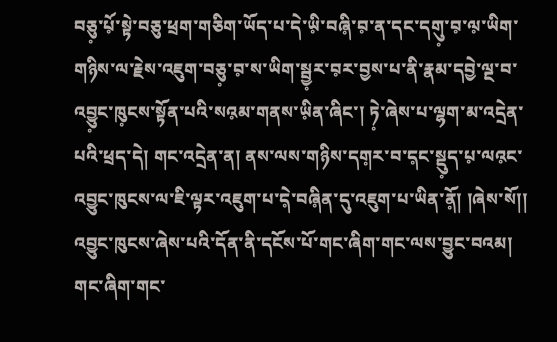བཅུ༷་པོ༷་སྟེ་བཅུ་ཕྲག་གཅིག་ཡོད་པ་དེ་ཡི༷་བཞི༷་བ༷་ན་དང་དགུ༷་བ༷་ལ༷་ཡིག་གཉིས་ལ་རྗེས་འཇུག་བཅུ༷་བ༷་ས་ཡིག་སྦྱ༷ར་བ༷ར་བྱས་པ་ནི་རྣམ་དབྱེ་ལྔ་བ་འབྱུ༷ང་ཁུ༷ངས་སྟོན་པའི་སའ༷མ་གནས་ཡི༷ན་ཞིང་། ཏེ༷་ཞེས་པ་ལྷག་མ་འདྲེན་པའི་ཕྲད་དེ། གང་འདྲེན་ན། ནས་ལས་གཉིས་དག༷ར་བ་ད༷ང་སྡུ༷ད་པ༷་ལའ༷ང་འབྱུང་ཁུངས་ལ་ཇི་ལྟར་འཇུག་པ་དེ༷་བཞི༷ན་དུ་འཇུག་པ་ཡིན་ནོ༷། །ཞེས་སོ།། འབྱུང་ཁུངས་ཞེས་པའི་དོན་ནི་དངོས་པོ་གང་ཞིག་གང་ལས་བྱུང་བའམ། གང་ཞིག་གང་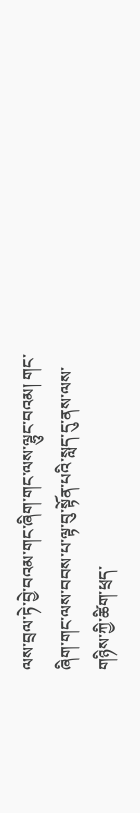ལས་བྲལ་ཏེ་བྱེ་བའམ་གང་ཞིག་གང་ལས་ལྷུང་བའམ། གང་ཞིག་གང་ལས་བབས་པ་ལྟ་བུ་སྟོན་པའི་སླད་དུ་ནས་ལས་གཉིས་ཀྱི་ཚིག་ཕྲད་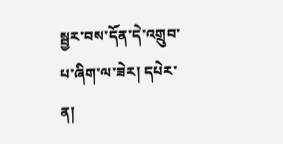སྦྱར་བས་དོན་དེ་འགྲུབ་པ་ཞིག་ལ་ཟེར། དཔེར་ན།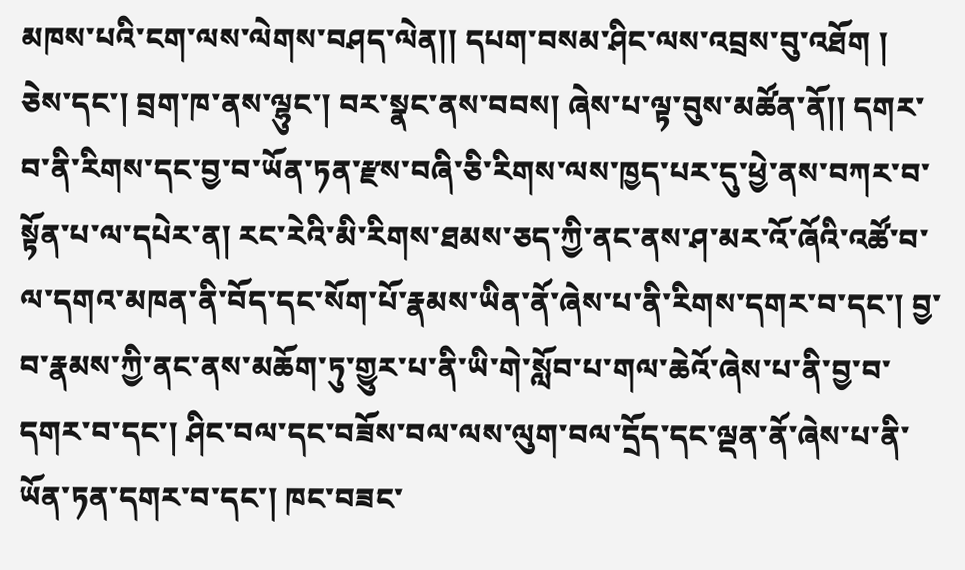མཁས་པའི་ངག་ལས་ལེགས་བཤད་ལེན།། དཔག་བསམ་ཤིང་ལས་འབྲས་བུ་འཐོག ། ཅེས་དང་། བྲག་ཁ་ནས་ལྷུང་། བར་སྣང་ནས་བབས། ཞེས་པ་ལྟ་བུས་མཚོན་ནོ།། དགར་བ་ནི་རིགས་དང་བྱ་བ་ཡོན་ཏན་རྫས་བཞི་ཅི་རིགས་ལས་ཁྱད་པར་དུ་ཕྱེ་ནས་བཀར་བ་སྟོན་པ་ལ་དཔེར་ན། རང་རེའི་མི་རིགས་ཐམས་ཅད་ཀྱི་ནང་ནས་ཤ་མར་འོ་ཞོའི་འཚོ་བ་ལ་དགའ་མཁན་ནི་བོད་དང་སོག་པོ་རྣམས་ཡིན་ནོ་ཞེས་པ་ནི་རིགས་དགར་བ་དང་། བྱ་བ་རྣམས་ཀྱི་ནང་ནས་མཆོག་ཏུ་གྱུར་པ་ནི་ཡི་གེ་སློབ་པ་གལ་ཆེའོ་ཞེས་པ་ནི་བྱ་བ་དགར་བ་དང་། ཤིང་བལ་དང་བཟོས་བལ་ལས་ལུག་བལ་དྲོད་དང་ལྡན་ནོ་ཞེས་པ་ནི་ཡོན་ཏན་དགར་བ་དང་། ཁང་བཟང་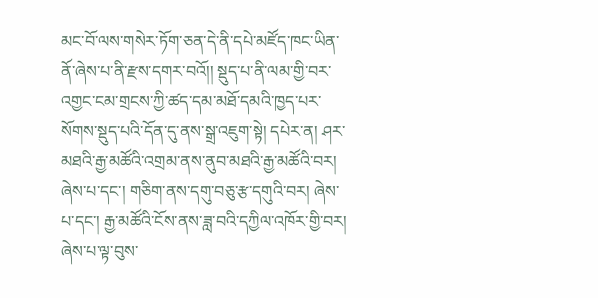མང་བོ་ལས་གསེར་ཏོག་ཅན་དེ་ནི་དཔེ་མཛོད་ཁང་ཡིན་ནོ་ཞེས་པ་ནི་རྫས་དགར་བའོ།། སྡུད་པ་ནི་ལམ་གྱི་བར་འགྱང་ངམ་གྲངས་ཀྱི་ཚད་དམ་མཐོ་དམའི་ཁྱད་པར་སོགས་སྡུད་པའི་དོན་དུ་ནས་སྒྲ་འཇུག་སྟེ། དཔེར་ན། ཤར་མཐའི་རྒྱ་མཚོའི་འགྲམ་ནས་ནུབ་མཐའི་རྒྱ་མཚོའི་བར། ཞེས་པ་དང་། གཅིག་ནས་དགུ་བཅུ་རྩ་དགུའི་བར། ཞེས་པ་དང་། རྒྱ་མཚོའི་ངོས་ནས་ཟླ་བའི་དཀྱིལ་འཁོར་གྱི་བར། ཞེས་པ་ལྟ་བུས་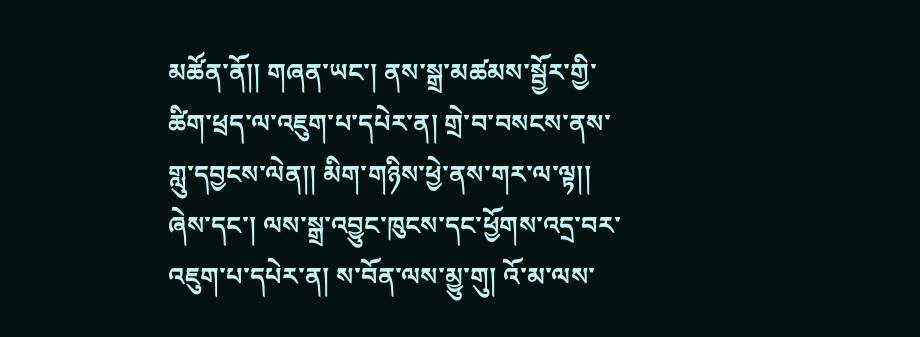མཚོན་ནོ།། གཞན་ཡང་། ནས་སྒྲ་མཚམས་སྦྱོར་གྱི་ཚིག་ཕྲད་ལ་འཇུག་པ་དཔེར་ན། གྲེ་བ་བསངས་ནས་གླུ་དབྱངས་ལེན།། མིག་གཉིས་ཕྱེ་ནས་གར་ལ་ལྟ།། ཞེས་དང་། ལས་སྒྲ་འབྱུང་ཁུངས་དང་ཕྱོགས་འདྲ་བར་འཇུག་པ་དཔེར་ན། ས་བོན་ལས་མྱུ་གུ། འོ་མ་ལས་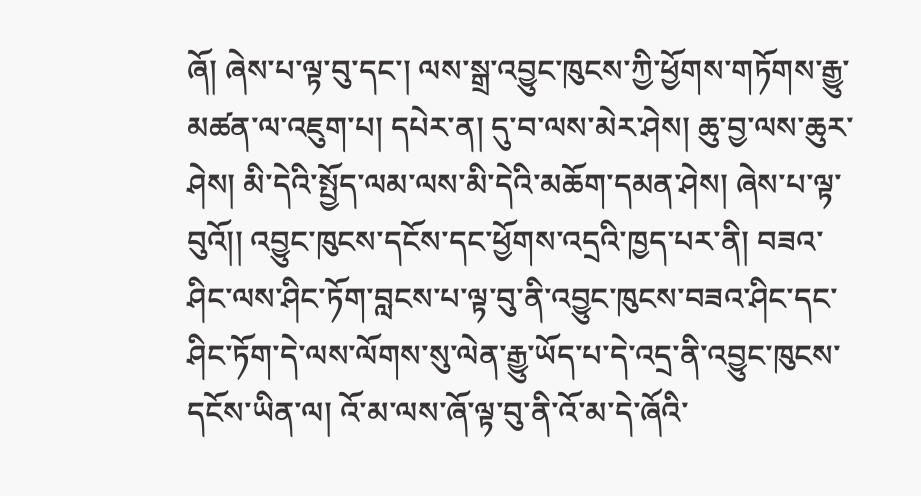ཞོ། ཞེས་པ་ལྟ་བུ་དང་། ལས་སྒྲ་འབྱུང་ཁུངས་ཀྱི་ཕྱོགས་གཏོགས་རྒྱུ་མཚན་ལ་འཇུག་པ། དཔེར་ན། དུ་བ་ལས་མེར་ཤེས། ཆུ་བྱ་ལས་ཆུར་ཤེས། མི་དེའི་སྤྱོད་ལམ་ལས་མི་དེའི་མཆོག་དམན་ཤེས། ཞེས་པ་ལྟ་བུའོ།། འབྱུང་ཁུངས་དངོས་དང་ཕྱོགས་འདྲའི་ཁྱད་པར་ནི། བཟའ་ཤིང་ལས་ཤིང་ཏོག་བླངས་པ་ལྟ་བུ་ནི་འབྱུང་ཁུངས་བཟའ་ཤིང་དང་ཤིང་ཏོག་དེ་ལས་ལོགས་སུ་ལེན་རྒྱུ་ཡོད་པ་དེ་འདྲ་ནི་འབྱུང་ཁུངས་དངོས་ཡིན་ལ། འོ་མ་ལས་ཞོ་ལྟ་བུ་ནི་འོ་མ་དེ་ཞོའི་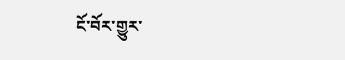ངོ་བོར་གྱུར་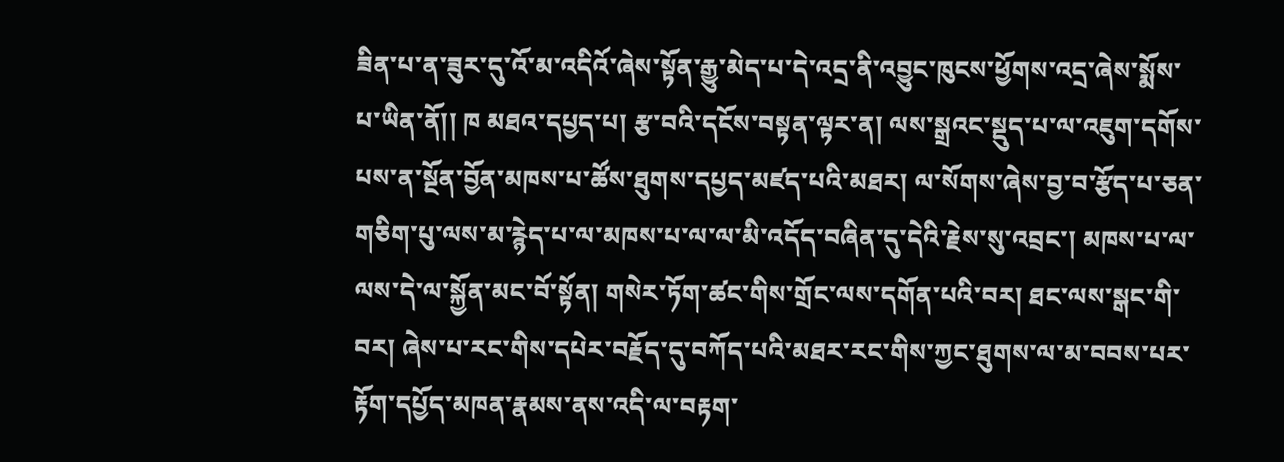ཟིན་པ་ན་ཟུར་དུ་འོ་མ་འདིའོ་ཞེས་སྟོན་རྒྱུ་མེད་པ་དེ་འདྲ་ནི་འབྱུང་ཁུངས་ཕྱོགས་འདྲ་ཞེས་སྨོས་པ་ཡིན་ནོ།། ཁ མཐའ་དཔྱད་པ། རྩ་བའི་དངོས་བསྟན་ལྟར་ན། ལས་སྒྲའང་སྡུད་པ་ལ་འཇུག་དགོས་པས་ན་སྔོན་བྱོན་མཁས་པ་ཚོས་ཐུགས་དཔྱད་མཛད་པའི་མཐར། ལ་སོགས་ཞེས་བྱ་བ་རྩོད་པ་ཅན་གཅིག་པུ་ལས་མ་རྙེད་པ་ལ་མཁས་པ་ལ་ལ་མི་འདོད་བཞིན་དུ་དེའི་རྗེས་སུ་འབྲང་། མཁས་པ་ལ་ལས་དེ་ལ་སྐྱོན་མང་བོ་སྟོན། གསེར་ཏོག་ཚང་གིས་གྲོང་ལས་དགོན་པའི་བར། ཐང་ལས་སྒང་གི་བར། ཞེས་པ་རང་གིས་དཔེར་བརྗོད་དུ་བཀོད་པའི་མཐར་རང་གིས་ཀྱང་ཐུགས་ལ་མ་བབས་པར་རྟོག་དཔྱོད་མཁན་རྣམས་ནས་འདི་ལ་བརྟག་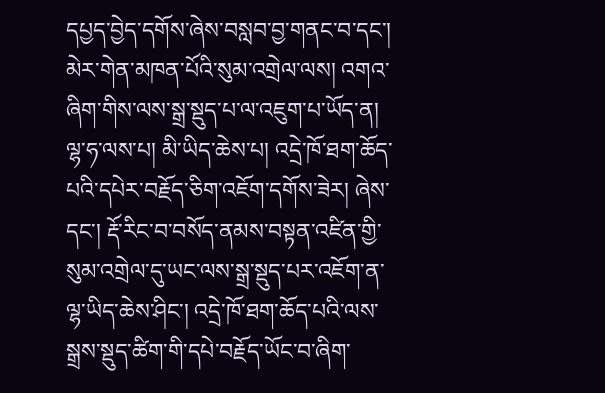དཔྱད་བྱེད་དགོས་ཞེས་བསླབ་བྱ་གནང་བ་དང་། མེར་གེན་མཁན་པོའི་སུམ་འགྲེལ་ལས། འགའ་ཞིག་གིས་ལས་སྒྲ་སྡུད་པ་ལ་འཇུག་པ་ཡོད་ན། ལྷ་ཧ་ལས་པ། མི་ཡིད་ཆེས་པ། འདྲེ་ཁོ་ཐག་ཆོད་པའི་དཔེར་བརྗོད་ཅིག་འཇོག་དགོས་ཟེར། ཞེས་དང་། རྡོ་རིང་བ་བསོད་ནམས་བསྟན་འཛིན་གྱི་སུམ་འགྲེལ་དུ་ཡང་ལས་སྒྲ་སྡུད་པར་འཇོག་ན་ལྷ་ཡིད་ཆེས་ཤིང་། འདྲེ་ཁོ་ཐག་ཆོད་པའི་ལས་སྒྲས་སྡུད་ཚིག་གི་དཔེ་བརྗོད་ཡོང་བ་ཞིག་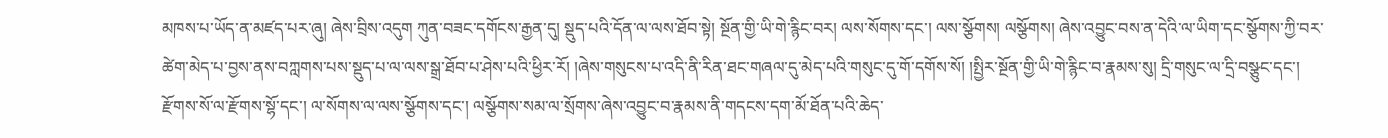མཁས་པ་ཡོད་ན་མཛད་པར་ཞུ། ཞེས་བྲིས་འདུག ཀུན་བཟང་དགོངས་རྒྱན་དུ། སྡུད་པའི་དོན་ལ་ལས་ཐོབ་སྟེ། སྔོན་གྱི་ཡི་གེ་རྙིང་བར། ལས་སོགས་དང་། ལས་སྩོགས། ལསྩོགས། ཞེས་འབྱུང་བས་ན་དེའི་ལ་ཡིག་དང་སྩོགས་ཀྱི་བར་ཚེག་མེད་པ་བྱས་ནས་བཀླགས་པས་སྡུད་པ་ལ་ལས་སྒྲ་ཐོབ་པ་ཤེས་པའི་ཕྱིར་རོ། །ཞེས་གསུངས་པ་འདི་ནི་རིན་ཐང་གཞལ་དུ་མེད་པའི་གསུང་དུ་གོ་དགོས་སོ། །སྤྱིར་སྔོན་གྱི་ཡི་གེ་རྙིང་བ་རྣམས་སུ། དྲི་གསུང་ལ་དྲི་བསྩུང་དང་། རྫོགས་སོ་ལ་རྫོགས་སྷོ་དང་། ལ་སོགས་ལ་ལས་སྩོགས་དང་། ལསྩོགས་སམ་ལ་སྲོགས་ཞེས་འབྱུང་བ་རྣམས་ནི་གདངས་དག་མོ་ཐོན་པའི་ཆེད་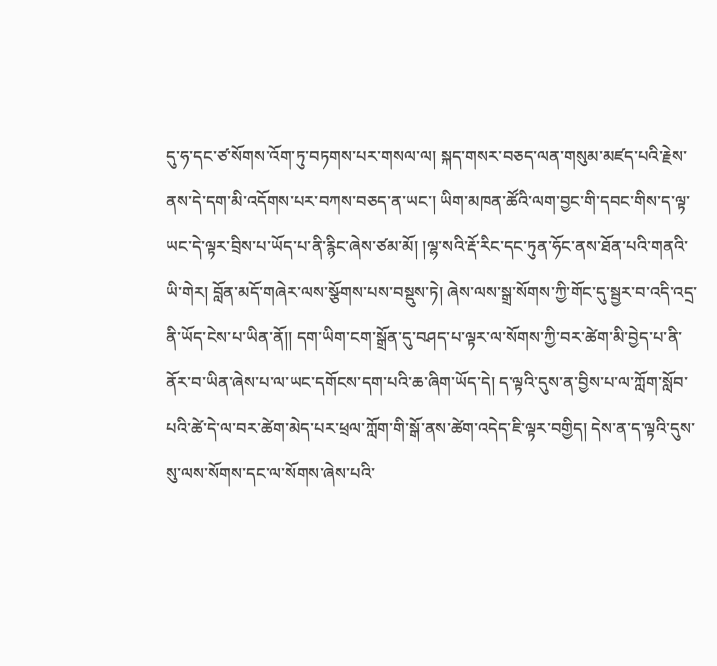དུ་ཧ་དང་ཙ་སོགས་འོག་ཏུ་བཏགས་པར་གསལ་ལ། སྐད་གསར་བཅད་ལན་གསུམ་མཛད་པའི་རྗེས་ནས་དེ་དག་མི་འདོགས་པར་བཀས་བཅད་ན་ཡང་། ཡིག་མཁན་ཚོའི་ལག་བྱང་གི་དབང་གིས་ད་ལྟ་ཡང་དེ་ལྟར་བྲིས་པ་ཡོད་པ་ནི་རྙིང་ཞེས་ཙམ་མོ། །ལྷ་སའི་རྡོ་རིང་དང་ཏུན་ཧོང་ནས་ཐོན་པའི་གནའི་ཡི་གེར། བློན་མདོ་གཞེར་ལས་སྩོགས་པས་བསྡུས་ཏེ། ཞེས་ལས་སྒྲ་སོགས་ཀྱི་གོང་དུ་སྦྱར་བ་འདི་འདྲ་ནི་ཡོད་ངེས་པ་ཡིན་ནོ།། དག་ཡིག་ངག་སྒྲོན་དུ་བཤད་པ་ལྟར་ལ་སོགས་ཀྱི་བར་ཚེག་མི་བྱེད་པ་ནི་ནོར་བ་ཡིན་ཞེས་པ་ལ་ཡང་དགོངས་དག་པའི་ཆ་ཞིག་ཡོད་དེ། ད་ལྟའི་དུས་ན་བྱིས་པ་ལ་ཀློག་སློབ་པའི་ཚེ་དེ་ལ་བར་ཚེག་མེད་པར་ཕྲལ་ཀློག་གི་སྒོ་ནས་ཚེག་འདེད་ཇི་ལྟར་བགྱིད། དེས་ན་ད་ལྟའི་དུས་སུ་ལས་སོགས་དང་ལ་སོགས་ཞེས་པའི་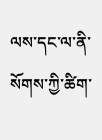ལས་དང་ལ་ནི་སོགས་ཀྱི་ཚིག་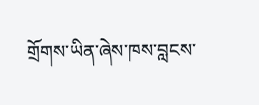གྲོགས་ཡིན་ཞེས་ཁས་བླངས་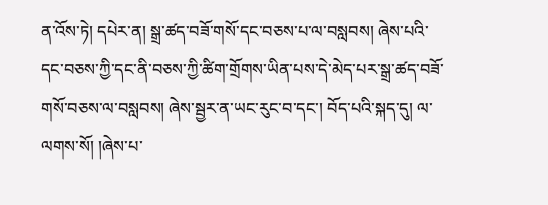ན་འོས་ཏེ། དཔེར་ན། སྒྲ་ཚད་བཟོ་གསོ་དང་བཅས་པ་ལ་བསླབས། ཞེས་པའི་དང་བཅས་ཀྱི་དང་ནི་བཅས་ཀྱི་ཚིག་གྲོགས་ཡིན་པས་དེ་མེད་པར་སྒྲ་ཚད་བཟོ་གསོ་བཅས་ལ་བསླབས། ཞེས་སྦྱར་ན་ཡང་རུང་བ་དང་། བོད་པའི་སྐད་དུ། ལ་ལགས་སོ། །ཞེས་པ་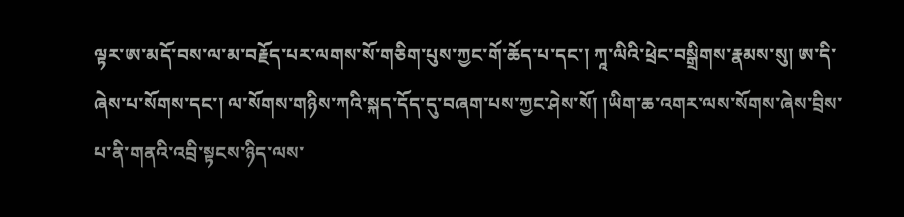ལྟར་ཨ་མདོ་བས་ལ་མ་བརྗོད་པར་ལགས་སོ་གཅིག་པུས་ཀྱང་གོ་ཆོད་པ་དང་། ཀཱ་ལིའི་ཕྲེང་བསྒྲིགས་རྣམས་སུ། ཨ་དི་ཞེས་པ་སོགས་དང་། ལ་སོགས་གཉིས་ཀའི་སྐད་དོད་དུ་བཞག་པས་ཀྱང་ཤེས་སོ། །ཡིག་ཆ་འགར་ལས་སོགས་ཞེས་བྲིས་པ་ནི་གནའི་འབྲི་སྟངས་ཉིད་ལས་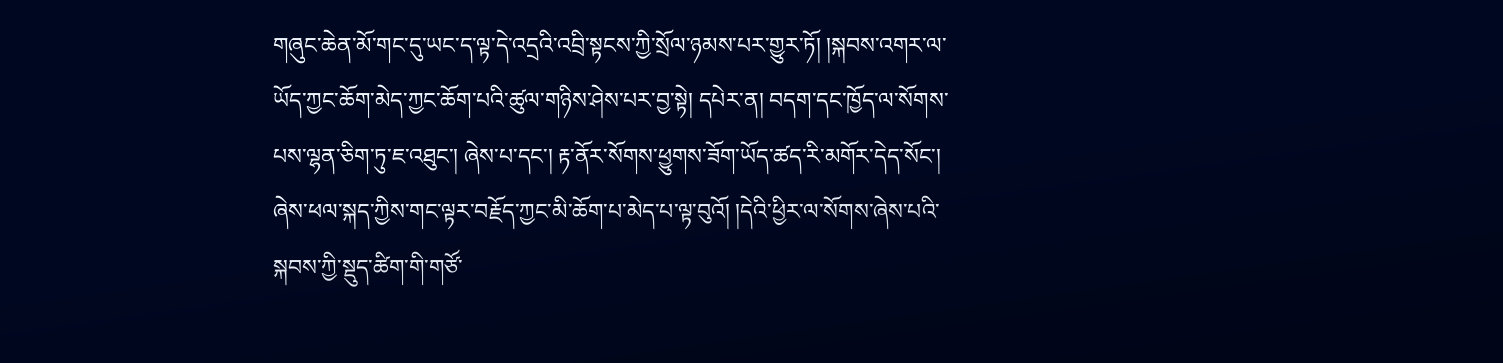གཞུང་ཆེན་མོ་གང་དུ་ཡང་ད་ལྟ་དེ་འདྲའི་འབྲི་སྟངས་ཀྱི་སྲོལ་ཉམས་པར་གྱུར་ཏོ། །སྐབས་འགར་ལ་ཡོད་ཀྱང་ཆོག་མེད་ཀྱང་ཆོག་པའི་ཚུལ་གཉིས་ཤེས་པར་བྱ་སྟེ། དཔེར་ན། བདག་དང་ཁྱོད་ལ་སོགས་པས་ལྷན་ཅིག་ཏུ་ཇ་འཐུང་། ཞེས་པ་དང་། རྟ་ནོར་སོགས་ཕྱུགས་ཟོག་ཡོད་ཚད་རི་མགོར་དེད་སོང་། ཞེས་ཕལ་སྐད་ཀྱིས་གང་ལྟར་བརྗོད་ཀྱང་མི་ཆོག་པ་མེད་པ་ལྟ་བུའོ། །དེའི་ཕྱིར་ལ་སོགས་ཞེས་པའི་སྐབས་ཀྱི་སྡུད་ཚིག་གི་གཙོ་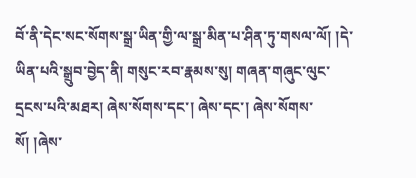བོ་ནི་དེང་སང་སོགས་སྒྲ་ཡིན་གྱི་ལ་སྒྲ་མིན་པ་ཤིན་ཏུ་གསལ་ལོ། །དེ་ཡིན་པའི་སྒྲུབ་བྱེད་ནི། གསུང་རབ་རྣམས་སུ། གཞན་གཞུང་ལུང་དྲངས་པའི་མཐར། ཞེས་སོགས་དང་། ཞེས་དང་། ཞེས་སོགས་སོ། །ཞེས་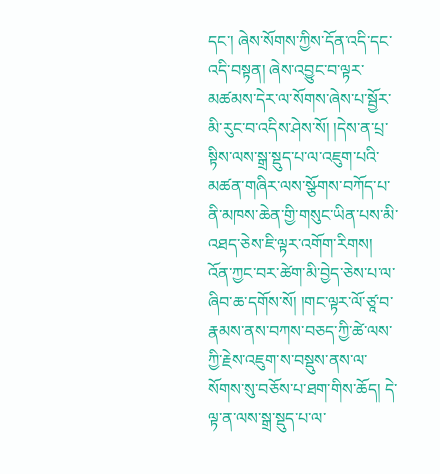དང་། ཞེས་སོགས་ཀྱིས་དོན་འདི་དང་འདི་བསྟན། ཞེས་འབྱུང་བ་ལྟར་མཚམས་དེར་ལ་སོགས་ཞེས་པ་སྦྱོར་མི་རུང་བ་འདིས་ཤེས་སོ། །དེས་ན་པྲ་སྟིས་ལས་སྒྲ་སྡུད་པ་ལ་འཇུག་པའི་མཚན་གཞིར་ལས་སྩོགས་བཀོད་པ་ནི་མཁས་ཆེན་གྱི་གསུང་ཡིན་པས་མི་འཐད་ཅེས་ཇི་ལྟར་འགོག་རིགས། འོན་ཀྱང་བར་ཚེག་མི་བྱེད་ཅེས་པ་ལ་ཞིབ་ཆ་དགོས་སོ། །གང་ལྟར་ལོ་ཙཱ་བ་རྣམས་ནས་བཀས་བཅད་ཀྱི་ཚེ་ལས་ཀྱི་རྗེས་འཇུག་ས་བསྡུས་ནས་ལ་སོགས་སུ་བཅོས་པ་ཐག་གིས་ཆོད། དེ་ལྟ་ན་ལས་སྒྲ་སྡུད་པ་ལ་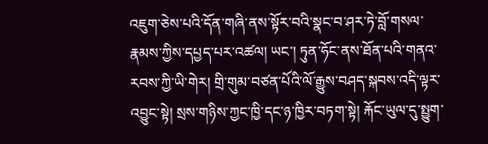འཇུག་ཅེས་པའི་དོན་གཞི་ནས་སྟོར་བའི་སྣང་བ་ཤར་ཏེ་བློ་གསལ་རྣམས་ཀྱིས་དཔྱད་པར་འཚལ། ཡང་། ཏུན་ཧོང་ནས་ཐོན་པའི་གནའ་རབས་ཀྱི་ཡི་གེར། གྲི་གུམ་བཙན་པོའི་ལོ་རྒྱུས་བཤད་སྐབས་འདི་ལྟར་འབྱུང་སྟེ། སྲས་གཉིས་ཀྱང་ཁྱི་དང་ཉ་ཁྱིར་བཏག་སྟེ། རྐོང་ཡུལ་དུ་སྤྱུག་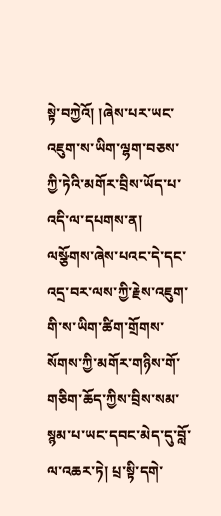སྟེ་བཀྱེའོ། །ཞེས་པར་ཡང་འཇུག་ས་ཡིག་ལྷག་བཅས་ཀྱི་ཏེའི་མགོར་བྲིས་ཡོད་པ་འདི་ལ་དཔགས་ན། ལསྩོགས་ཞེས་པའང་དེ་དང་འདྲ་བར་ལས་ཀྱི་རྗེས་འཇུག་གི་ས་ཡིག་ཚིག་གྲོགས་སོགས་ཀྱི་མགོར་གཉིས་གོ་གཅིག་ཆོད་ཀྱིས་བྲིས་སམ་སྙམ་པ་ཡང་དབང་མེད་དུ་བློ་ལ་འཆར་ཏེ། པྲ་སྟི་དགེ་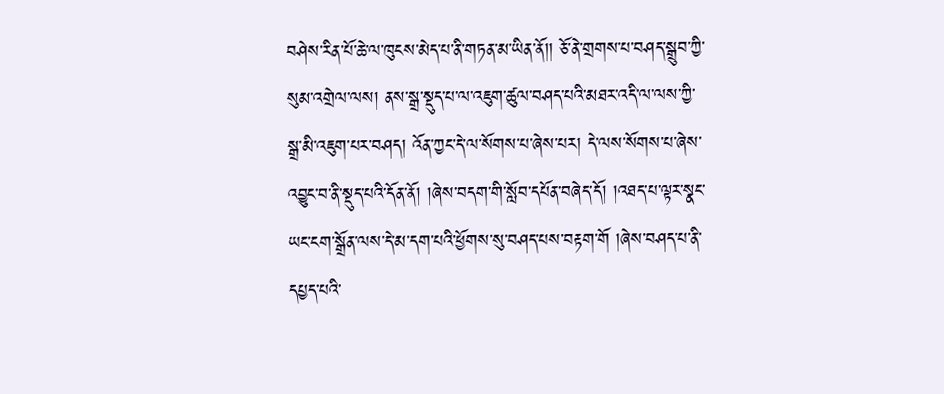བཤེས་རིན་པོ་ཆེ་ལ་ཁུངས་མེད་པ་ནི་གཏན་མ་ཡིན་ནོ།། ཅོ་ནེ་གྲགས་པ་བཤད་སྒྲུབ་ཀྱི་སུམ་འགྲེལ་ལས། ནས་སྒྲ་སྡུད་པ་ལ་འཇུག་ཚུལ་བཤད་པའི་མཐར་འདི་ལ་ལས་ཀྱི་སྒྲ་མི་འཇུག་པར་བཤད། འོན་ཀྱང་དེ་ལ་སོགས་པ་ཞེས་པར། དེ་ལས་སོགས་པ་ཞེས་འབྱུང་བ་ནི་སྡུད་པའི་དོན་ནོ། །ཞེས་བདག་གི་སློབ་དཔོན་བཞེད་དོ། །འཐད་པ་ལྟར་སྣང་ཡང་ངག་སྒྲོན་ལས་དེ་མ་དག་པའི་ཕྱོགས་སུ་བཤད་པས་བརྟག་གོ །ཞེས་བཤད་པ་ནི་དཔྱད་པའི་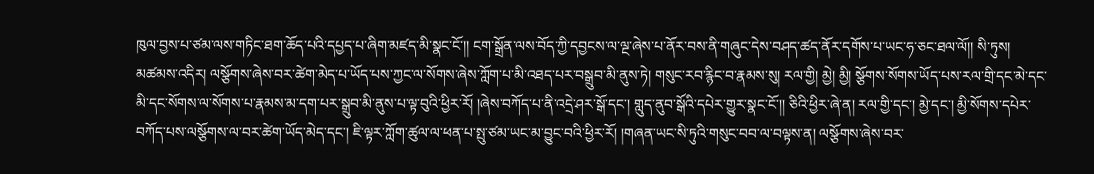ཁུལ་བྱས་པ་ཙམ་ལས་གཏིང་ཐག་ཆོད་པའི་དཔྱད་པ་ཞིག་མཛད་མི་སྣང་ངོ་།། ངག་སྒྲོན་ལས་བོད་ཀྱི་དབྱངས་ལ་ལྔ་ཞེས་པ་ནོར་བས་ནི་གཞུང་དེས་བཤད་ཚད་ནོར་དགོས་པ་ཡང་ཧ་ཅང་ཐལ་ལོ།། སི་ཏུས། མཚམས་འདིར། ལསྩོགས་ཞེས་བར་ཚེག་མེད་པ་ཡོད་པས་ཀྱང་ལ་སོགས་ཞེས་ཀློག་པ་མི་འཐད་པར་བསྒྲུབ་མི་ནུས་ཏེ། གསུང་རབ་རྙིང་བ་རྣམས་སུ། རལ་གྱི། མྱེ། མྱི། སྩོགས་སོགས་ཡོད་པས་རལ་གྲི་དང་མེ་དང་མི་དང་སོགས་ལ་སོགས་པ་རྣམས་མ་དག་པར་སྒྲུབ་མི་ནུས་པ་ལྟ་བུའི་ཕྱིར་རོ། །ཞེས་བཀོད་པ་ནི་འདྲེ་ཤར་སྒོ་དང་། གླུད་ནུབ་སྒོའི་དཔེར་གྱུར་སྣང་ངོ་།། ཅིའི་ཕྱིར་ཞེ་ན། རལ་གྱི་དང་། མྱེ་དང་། མྱི་སོགས་དཔེར་བཀོད་པས་ལསྩོགས་ལ་བར་ཚེག་ཡོད་མེད་དང་། ཇི་ལྟར་ཀློག་ཚུལ་ལ་ཕན་པ་སྤུ་ཙམ་ཡང་མ་བྱུང་བའི་ཕྱིར་རོ། །གཞན་ཡང་སི་ཏུའི་གསུང་བབ་ལ་བལྟས་ན། ལསྩོགས་ཞེས་བར་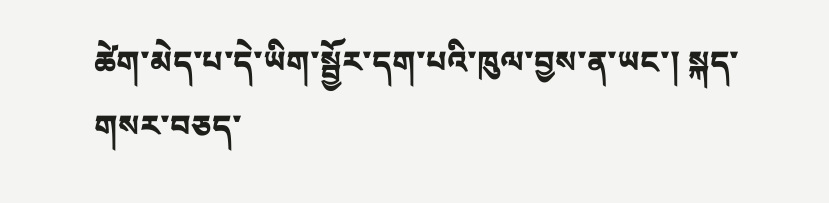ཚེག་མེད་པ་དེ་ཡིག་སྦྱོར་དག་པའི་ཁུལ་བྱས་ན་ཡང་། སྐད་གསར་བཅད་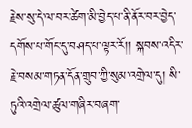རྗེས་སུ་དེ་ལ་བར་ཚེག་མི་བྱེད་པ་ནི་ནོར་བར་བྱེད་དགོས་པ་གོང་དུ་བཤད་པ་ལྟར་རོ།། སྐབས་འདིར་རྗེ་བསམ་གཏན་དོན་གྲུབ་ཀྱི་སུམ་འགྲེལ་དུ། སི་ཏུའི་འགྲེལ་ཚུལ་གཞིར་བཞག་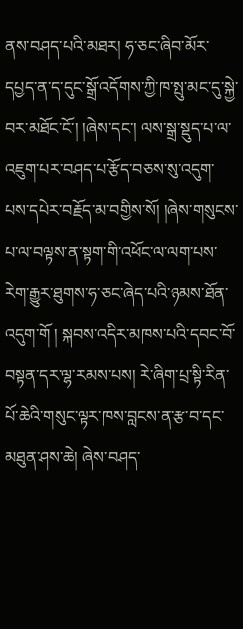ནས་བཤད་པའི་མཐར། ཧ་ཅང་ཞིབ་མོར་དཔྱད་ན་ད་དུང་སྒྲོ་འདོགས་ཀྱི་ཁ་སྤུ་མང་དུ་སྐྱེ་བར་མཐོང་ངོ་། །ཞེས་དང་། ལས་སྒྲ་སྡུད་པ་ལ་འཇུག་པར་བཤད་པ་རྩོད་བཅས་སུ་འདུག་པས་དཔེར་བརྗོད་མ་བགྱིས་སོ། །ཞེས་གསུངས་པ་ལ་བལྟས་ན་སྟག་གི་འཕོང་ལ་ལག་པས་རེག་རྒྱུར་ཐུགས་ཧ་ཅང་ཞེད་པའི་ཉམས་ཐོན་འདུག་གོ ། སྐབས་འདིར་མཁས་པའི་དབང་བོ་བསྟན་དར་ལྷ་རམས་པས། རེ་ཞིག་པྲ་སྟི་རིན་པོ་ཆེའི་གསུང་ལྟར་ཁས་བླངས་ན་རྩ་བ་དང་མཐུན་ཤས་ཆེ། ཞེས་བཤད་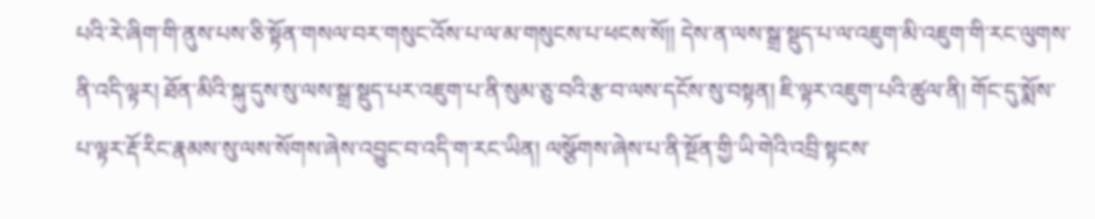པའི་རེ་ཞིག་གི་ནུས་པས་ཅི་སྟོན་གསལ་བར་གསུང་འོས་པ་ལ་མ་གསུངས་པ་ཕངས་སོ།། དེས་ན་ལས་སྒྲ་སྡུད་པ་ལ་འཇུག་མི་འཇུག་གི་རང་ལུགས་ནི་འདི་ལྟར། ཐོན་མིའི་སྐུ་དུས་སུ་ལས་སྒྲ་སྡུད་པར་འཇུག་པ་ནི་སུམ་ཅུ་བའི་རྩ་བ་ལས་དངོས་སུ་བསྟན། ཇི་ལྟར་འཇུག་པའི་ཚུལ་ནི། གོང་དུ་སྨོས་པ་ལྟར་རྡོ་རིང་རྣམས་སུ་ལས་སོགས་ཞེས་འབྱུང་བ་འདི་ག་རང་ཡིན། ལསྩོགས་ཞེས་པ་ནི་སྔོན་གྱི་ཡི་གེའི་འབྲི་སྟངས་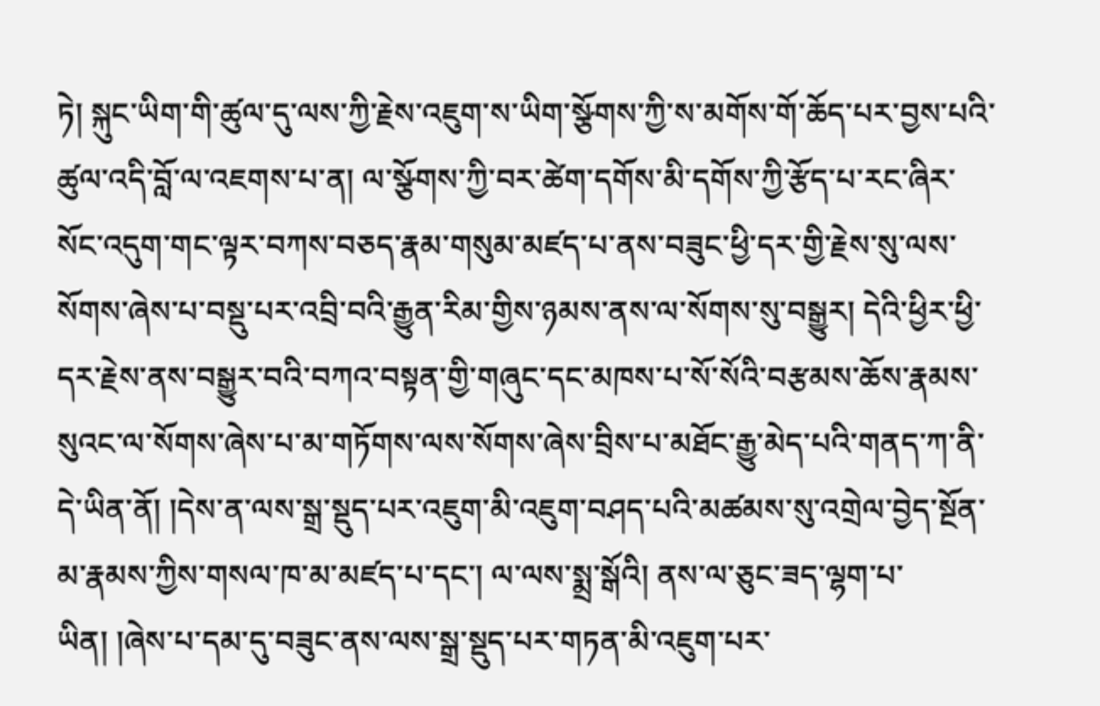ཏེ། སྐུང་ཡིག་གི་ཚུལ་དུ་ལས་ཀྱི་རྗེས་འཇུག་ས་ཡིག་སྩོགས་ཀྱི་ས་མགོས་གོ་ཆོད་པར་བྱས་པའི་ཚུལ་འདི་བློ་ལ་འཇགས་པ་ན། ལ་སྩོགས་ཀྱི་བར་ཚེག་དགོས་མི་དགོས་ཀྱི་རྩོད་པ་རང་ཞིར་སོང་འདུག་གང་ལྟར་བཀས་བཅད་རྣམ་གསུམ་མཛད་པ་ནས་བཟུང་ཕྱི་དར་གྱི་རྗེས་སུ་ལས་སོགས་ཞེས་པ་བསྡུ་པར་འབྲི་བའི་རྒྱུན་རིམ་གྱིས་ཉམས་ནས་ལ་སོགས་སུ་བསྒྱུར། དེའི་ཕྱིར་ཕྱི་དར་རྗེས་ནས་བསྒྱུར་བའི་བཀའ་བསྟན་གྱི་གཞུང་དང་མཁས་པ་སོ་སོའི་བརྩམས་ཆོས་རྣམས་སུའང་ལ་སོགས་ཞེས་པ་མ་གཏོགས་ལས་སོགས་ཞེས་བྲིས་པ་མཐོང་རྒྱུ་མེད་པའི་གནད་ཀ་ནི་དེ་ཡིན་ནོ། །དེས་ན་ལས་སྒྲ་སྡུད་པར་འཇུག་མི་འཇུག་བཤད་པའི་མཚམས་སུ་འགྲེལ་བྱེད་སྔོན་མ་རྣམས་ཀྱིས་གསལ་ཁ་མ་མཛད་པ་དང་། ལ་ལས་སྨྲ་སྒོའི། ནས་ལ་ཅུང་ཟད་ལྷག་པ་ཡིན། །ཞེས་པ་དམ་དུ་བཟུང་ནས་ལས་སྒྲ་སྡུད་པར་གཏན་མི་འཇུག་པར་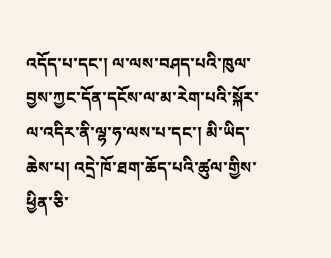འདོད་པ་དང་། ལ་ལས་བཤད་པའི་ཁུལ་བྱས་ཀྱང་དོན་དངོས་ལ་མ་རེག་པའི་སྐོར་ལ་འདིར་ནི་ལྷ་ཧ་ལས་པ་དང་། མི་ཡིད་ཆེས་པ། འདྲེ་ཁོ་ཐག་ཆོད་པའི་ཚུལ་གྱིས་ཕྱིན་ཅི་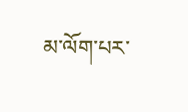མ་ལོག་པར་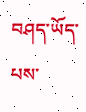བཤད་ཡོད་པས་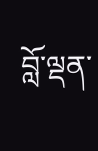བློ་ལྡན་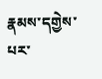རྣམས་དགྱེས་པར་